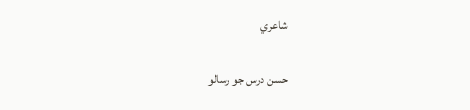شاعري

حسن درس جو رسالو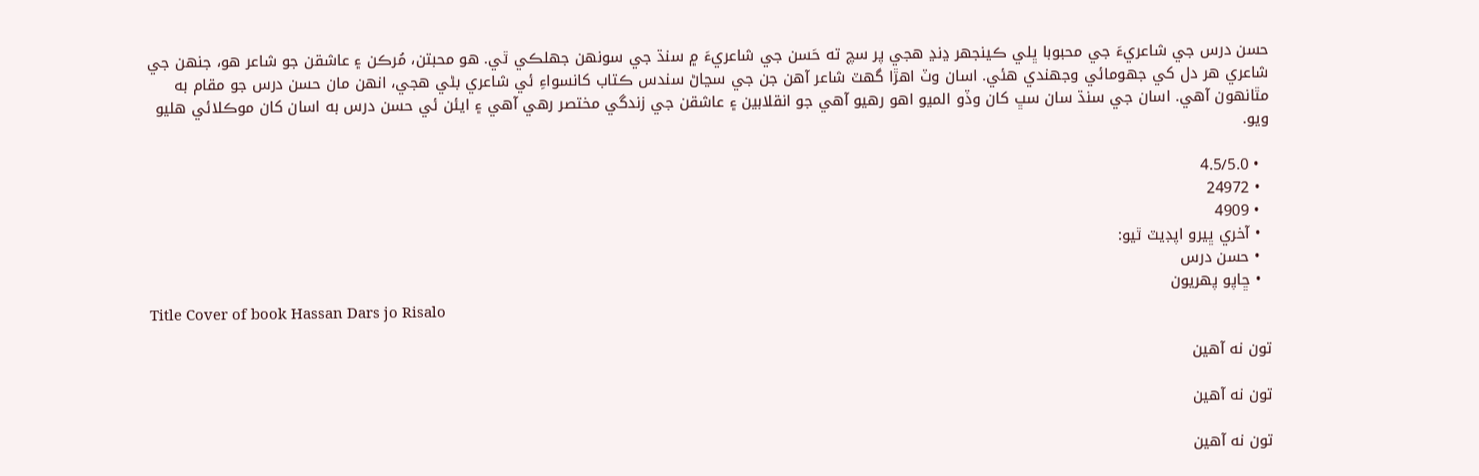حسن درس جي شاعريءَ جي محبوبا ڀلي ڪينجهر ڍنڍ هجي پر سچ ته حَسن جي شاعريءَ ۾ سنڌ جي سونهن جهلڪي ٿي. هو محبتن، مُرڪن ۽ عاشقن جو شاعر هو، جنهن جي شاعري هر دل کي جهومائي وجهندي هئي. اسان وٽ اهڙا گهٽ شاعر آهن جن جي سڃاڻ سندس ڪتاب کانسواءِ ئي شاعري بڻي هجي، انهن مان حسن درس جو مقام به مٿانهون آهي. اسان جي سنڌ سان سڀ کان وڏو الميو اهو رهيو آهي جو انقلابين ۽ عاشقن جي زندگي مختصر رهي آهي ۽ ايئن ئي حسن درس به اسان کان موڪلائي هليو ويو.

  • 4.5/5.0
  • 24972
  • 4909
  • آخري ڀيرو اپڊيٽ ٿيو:
  • حسن درس
  • ڇاپو پھريون
Title Cover of book Hassan Dars jo Risalo

تون نه آهين

تون نه آهين

تون نه آهين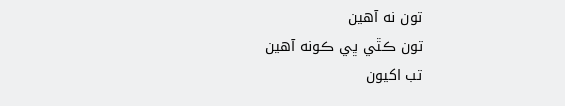تون نه آھين
تون ڪٿي ڀي ڪونه آھين
تب اکيون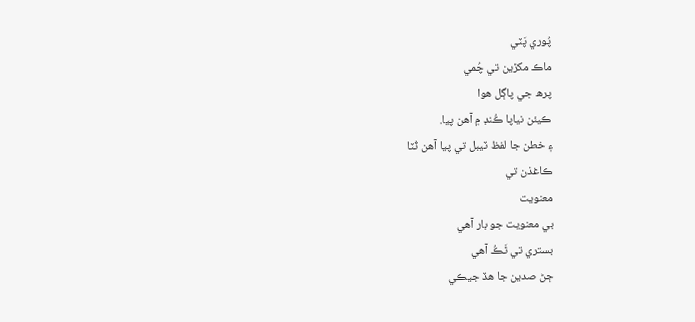پُوري پَٽي
ماڪ مکڙين تي چُمي
پرھ جي پاڳل ھوا
ڪيئن نياپا ڪُنڊ ۾ آھن پيا.
۽ خطن جا لفظ ٽيبل تي پيا آھن ٽُٽا
ڪاغذن تي
معنويت
بي معنويت جو بار آھي
بستري تي ٿَڪُ آھي
ڄڻ صدين جا ھڏ جيڪي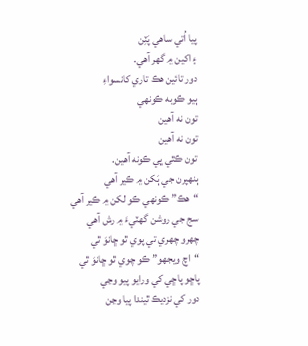پيا اُتي ساھي پَٽِن
۽ اکين ۾ گھر آھي.
دور تائين ھڪ تاري کانسواءِ
ٻيو ڪوبه ڪونھي
تون نه آھين
تون نه آھين
تون ڪٿي ڀي ڪونه آھين.
ٻنھپرن جي ٻَکن ۾ ڪير آھي
“ھڪ” ڪونھي ڪو لکن ۾ ڪير آھي
سج جي روشن گھٽيءَ ۾ رش آھي
چھرو چھري تي پوي ٿو ڇانوَ ٿي
“اچ ويجھو” ڪو چوي ٿو ڇانوَ ٿي
پاڇو پاڇي کي ورايو پيو وڃي
دور کي نزديڪ ٿيندا پيا وڃن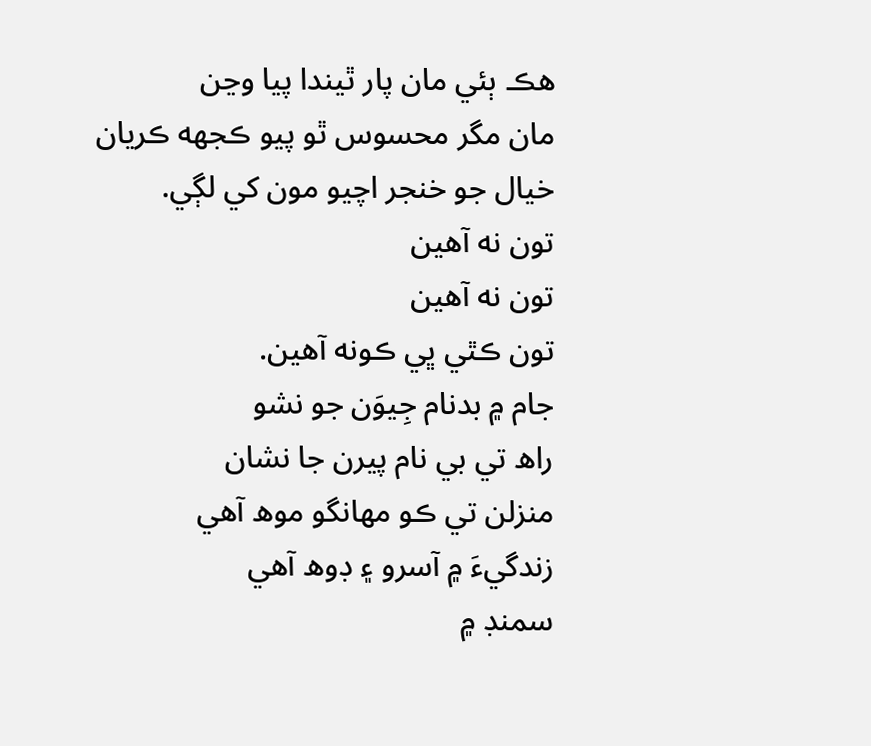ھڪ ٻئي مان پار ٿيندا پيا وڃن
مان مگر محسوس ٿو پيو ڪجھه ڪريان
خيال جو خنجر اچيو مون کي لڳي.
تون نه آھين
تون نه آھين
تون ڪٿي ڀي ڪونه آھين.
جام ۾ بدنام جِيوَن جو نشو
راھ تي بي نام پيرن جا نشان
منزلن تي ڪو مھانگو موھ آھي
زندگيءَ ۾ آسرو ۽ ڊوھ آھي
سمنڊ ۾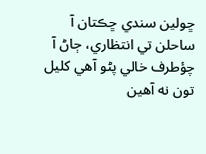ڇولين سندي ڇڪتان آ
ساحلن تي انتظاري، ڄاڻ آ
چؤطرف خالي پڻو آھي کليل
تون نه آھين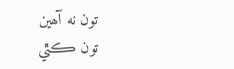تون نه آھين
تون ڪٿي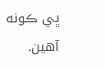ڀي ڪونه آھين.